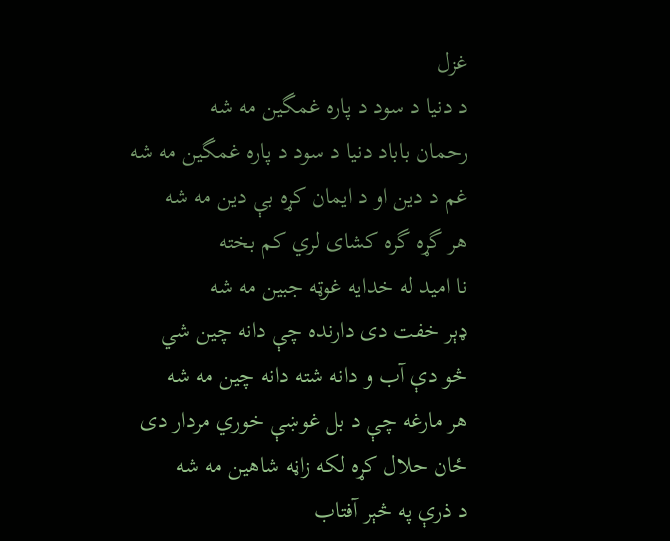غزل
د دنيا د سود د پاره غمگين مه شه
رحمان باباد دنيا د سود د پاره غمگين مه شه
غم د دين او د ايمان کړه بې دين مه شه
هر گړه گره کشای لري کم بخته
نا اميد له خدايه غوټه جبين مه شه
ډېر خفت دی دارنده چې دانه چين شي
څو دې آب و دانه شته دانه چين مه شه
هر مارغه چې د بل غوښې خوري مردار دی
ځان حلال کړه لکه زاڼه شاهين مه شه
د ذرې په څېر آفتاب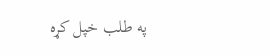په طلب خپل کړه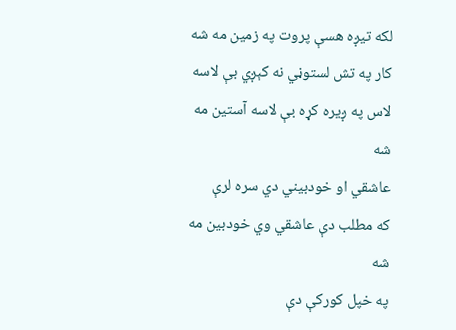لکه تيږه هسې پروت په زمين مه شه
کار په تش لستوڼي نه کېږي بې لاسه
لاس په ږيره کړه بې لاسه آستين مه شه
عاشقي او خودبيني دي سره لرې
که مطلب دې عاشقي وي خودبين مه شه
په خپل کورکې دې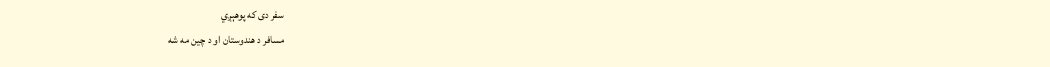سفر دی که پوهېږي
مسافر د هندوستان او د چين مه شه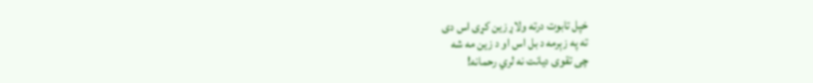خپل تابوت درته ولاړ زين کړی اس دی
ته په زېرمه د بل اس او د زين مه شه
چی تقوی ديانت نه لري رحمانه!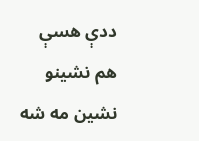ددې هسې هم نشينو نشين مه شه